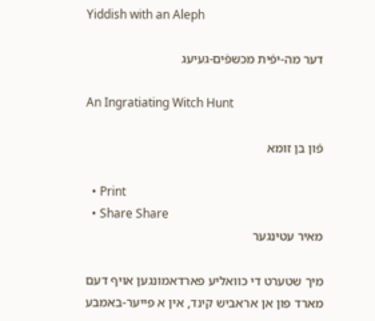Yiddish with an Aleph

דער מה-יפֿית מכשפֿים-געיעג

An Ingratiating Witch Hunt

פֿון בן זומא

  • Print
  • Share Share
מאיר עטינגער

מיך שטערט די כוואליע פארדאמונגען אויף דעם מארד פון אן אראביש קינד, אין א פייער-באמבע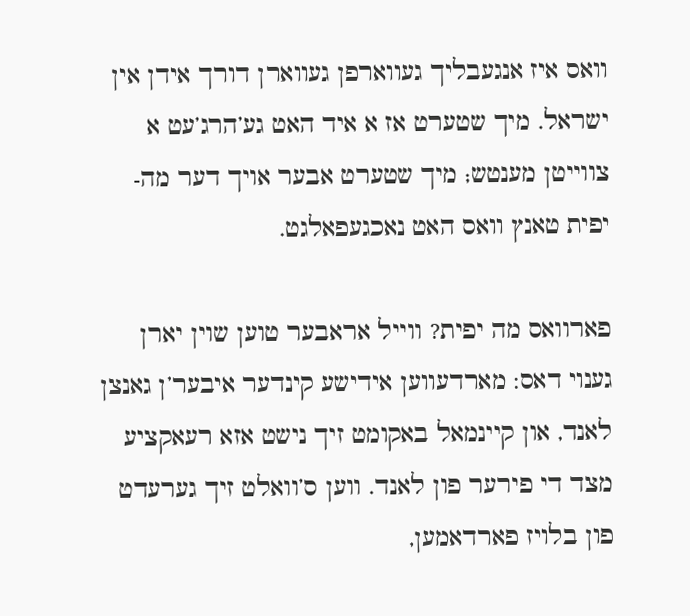וואס איז אנגעבליך געווארפן געווארן דורך אידן אין ישראל. מיך שטערט אז א איד האט גע’הרג’עט א צווייטן מענטש; מיך שטערט אבער אויך דער מה-יפית טאנץ וואס האט נאכגעפאלגט.

פארוואס מה יפית? ווייל אראבער טוען שוין יארן גענוי דאס: מארדעווען אידישע קינדער איבער’ן גאנצן לאנד, און קיינמאל באקומט זיך נישט אזא רעאקציע מצד די פירער פון לאנד. ווען ס’וואלט זיך גערעדט פון בלויז פארדאמען,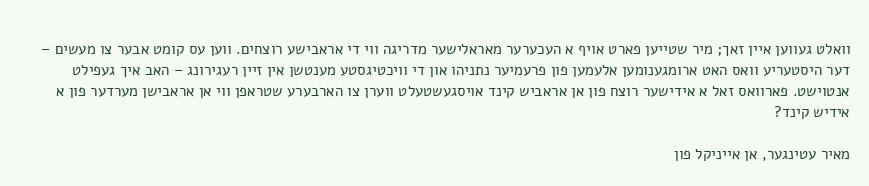וואלט געווען איין זאך; מיר שטייען פארט אויף א העכערער מאראלישער מדריגה ווי די אראבישע רוצחים. ווען עס קומט אבער צו מעשים – דער היסטעריע וואס האט ארומגענומען אלעמען פון פרעמיער נתניהו און די וויכטיגסטע מענטשן אין זיין רעגירונג – האב איך געפילט אנטוישט. פארוואס זאל א אידישער רוצח פון אן אראביש קינד אויסגעשטעלט ווערן צו הארבערע שטראפן ווי אן אראבישן מערדער פון א אידיש קינד?

מאיר עטינגער, אן אייניקל פון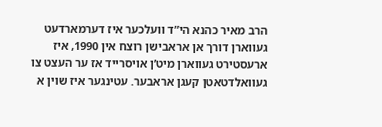הרב מאיר כהנא הי”ד וועלכער איז דערמארדעט געווארן דורך אן אראבישן רוצח אין 1990, איז ארעסטירט געווארן מיט’ן אויסרייד אז ער העצט צו געוואלדטאטן קעגן אראבער. עטינגער איז שוין א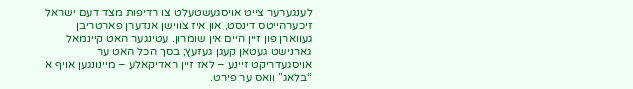לענגערער צייט אויסגעשטעלט צו רדיפות מצד דעם ישראל זיכערהייטס דינסט, און איז צווישן אנדערן פארטריבן געווארן פון זיין היים אין שומרון. עטינגער האט קיינמאל גארנישט געטאן קעגן געזעץ; בסך הכל האט ער אויסגעדריקט זיינע – לאז זיין ראדיקאלע – מיינונגען אויף א “בלאג” וואס ער פירט.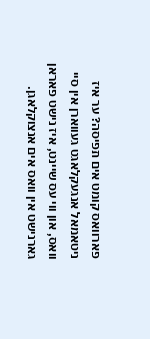פארוואס קומט אים תפיסה? ער איז ניטאמאל אנגעקלאגט געווארן אין סיי וואס, און ווי עס שיינט, איז נישט פאראן גארנישט אין וואס אים אנצוקלאגן.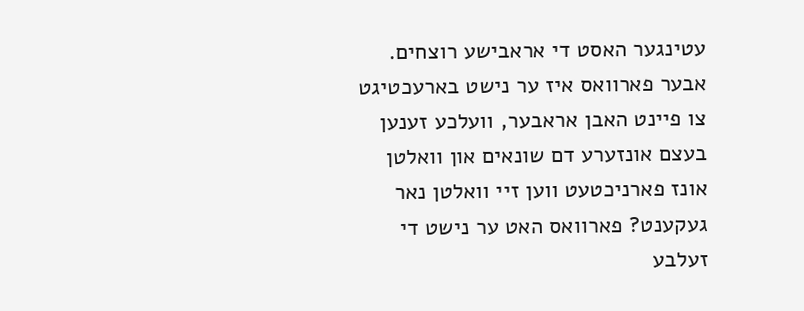עטינגער האסט די אראבישע רוצחים. אבער פארוואס איז ער נישט בארעכטיגט צו פיינט האבן אראבער, וועלכע זענען בעצם אונזערע דם שונאים און וואלטן אונז פארניכטעט ווען זיי וואלטן נאר געקענט? פארוואס האט ער נישט די זעלבע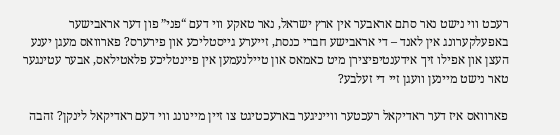רעכט ווי נישט נאר סתם אראבער אין ארץ ישראל, נאר טאקע ווי דעם “פני” פון דער אראבישער באפעלקערונג אין לאנד – די אראבישע חברי כנסת, זייערע גייסטליכע און פירערס? פארוואס מעגן יענע העצן און אפילו זיך אידענטיפיצירן מיט כאמאס און טיילנעמען אין פיינטליכע פלאטילאס, אבער עטינגער טאר נישט מיינען וועגן זיי די זעלבע?

פארוואס איז דער ראדיקאל רעכטער ווייניגער בארעכטיגט צו זיין מיינונג ווי דעם ראדיקאל לינקן? זהבה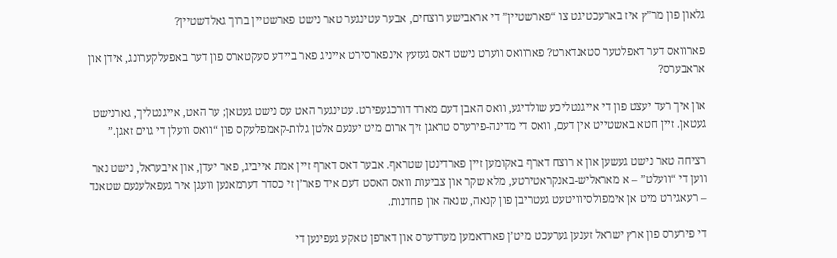גלאון פון מר”ץ איז בארעכטיגט צו “פארשטיין” די אראבישע רוצחים, אבער עטינגער טאר נישט פארשטיין ברוך גאלדשטיין?

פארוואס דער דאפלטער סטאנדארט? פארוואס ווערט נישט דאס געזעץ אינפארסירט אייניג פאר ביידע סעקטארס פון דער באפעלקערונג, אידן און אראבערס?

און איך רעד יעצט פון די אייגנטליכע שולדיגע, וואס האבן דעם מארד דורכגעפירט. עטינגער האט עס נישט געטאן; ער האט, אייגנטליך, גארנישט געטאן. זיין חטא באשטייט אין דעם, וואס די מדינה-פירערס טראגן זיך ארום מיט יענעם אלטן גלות-קאמפלעקס פון “וואס וועלן די גוים זאגן.”

רציחה טאר נישט געשען און א רוצח דארף באקומען זיין פארדינטן שטראף. אבער דאס דארף זיין אמת אייביג, פאר יעדן, און איבעראל, נישט נאר ווען די “וועלט” – א מאראליש-באנקראטירטע, מלא שקר און צביעות וואס האסט דעם איד פאר’ן זי כסדר דערמאנען וועגן איר געפאלענעם שטאנד – רעאגירט מיט אן אימפולסיוויטעט געטריבן פון קנאה, שנאה און פחדנות.

די פירערס פון ארץ ישראל זענען גערעכט מיט’ן פארדאמען מערדערס און דארפן טאקע געפינען די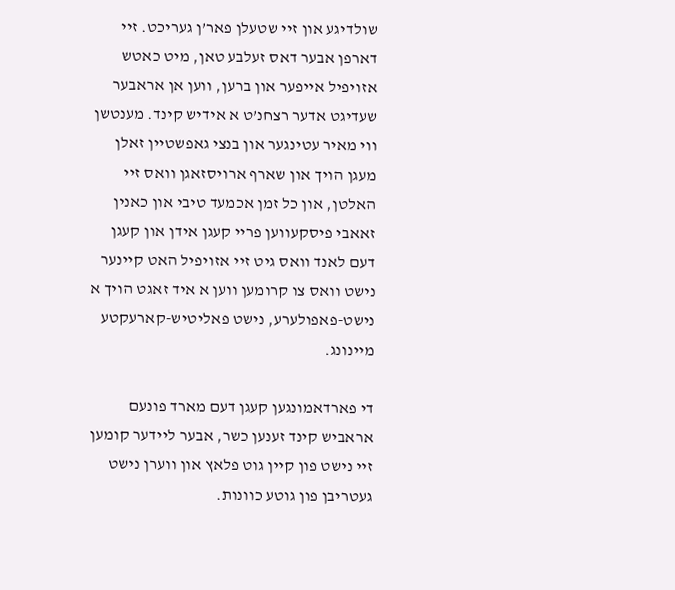שולדיגע און זיי שטעלן פאר’ן געריכט. זיי דארפן אבער דאס זעלבע טאן, מיט כאטש אזויפיל אייפער און ברען, ווען אן אראבער שעדיגט אדער רצחנ’ט א אידיש קינד. מענטשן ווי מאיר עטינגער און בנצי גאפשטיין זאלן מעגן הויך און שארף ארויסזאגן וואס זיי האלטן, און כל זמן אכמעד טיבי און כאנין זאאבי פיסקעווען פריי קעגן אידן און קעגן דעם לאנד וואס גיט זיי אזויפיל האט קיינער נישט וואס צו קרומען ווען א איד זאגט הויך א נישט-פאפולערע, נישט פאליטיש-קארעקטע מיינונג.

די פארדאמונגען קעגן דעם מארד פונעם אראביש קינד זענען כשר, אבער ליידער קומען זיי נישט פון קיין גוט פלאץ און ווערן נישט געטריבן פון גוטע כוונות.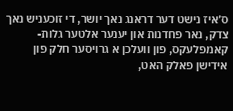ס’איז נישט דער דראנג נאך יושר, די זוכעניש נאך צדק, נאר פחדנות און יענער אלטער גלות-קאמפלעקס, פון וועלכן א גרויסער חלק פון אידישן פאלק האט,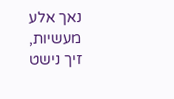נאך אלע מעשיות, זיך נישט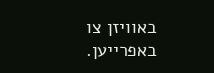באוויזן צו באפרייען.